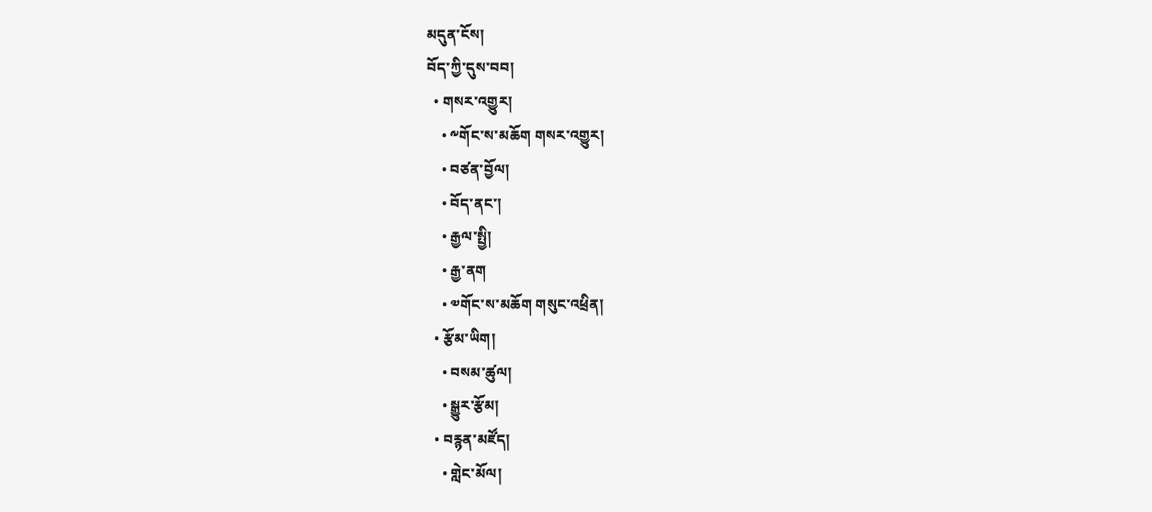མདུན་ངོས།
བོད་ཀྱི་དུས་བབ།
  • གསར་འགྱུར།
    • ༸གོང་ས་མཆོག གསར་འགྱུར།
    • བཙན་བྱོལ།
    • བོད་ནང་།
    • རྒྱལ་སྤྱི།
    • རྒྱ་ནག
    • ༧གོང་ས་མཆོག གསུང་འཕྲིན།
  • རྩོམ་ཡིག།
    • བསམ་ཚུལ།
    • སྒྱུར་རྩོམ།
  • བརྙན་མཛོད།
    • གླེང་མོལ།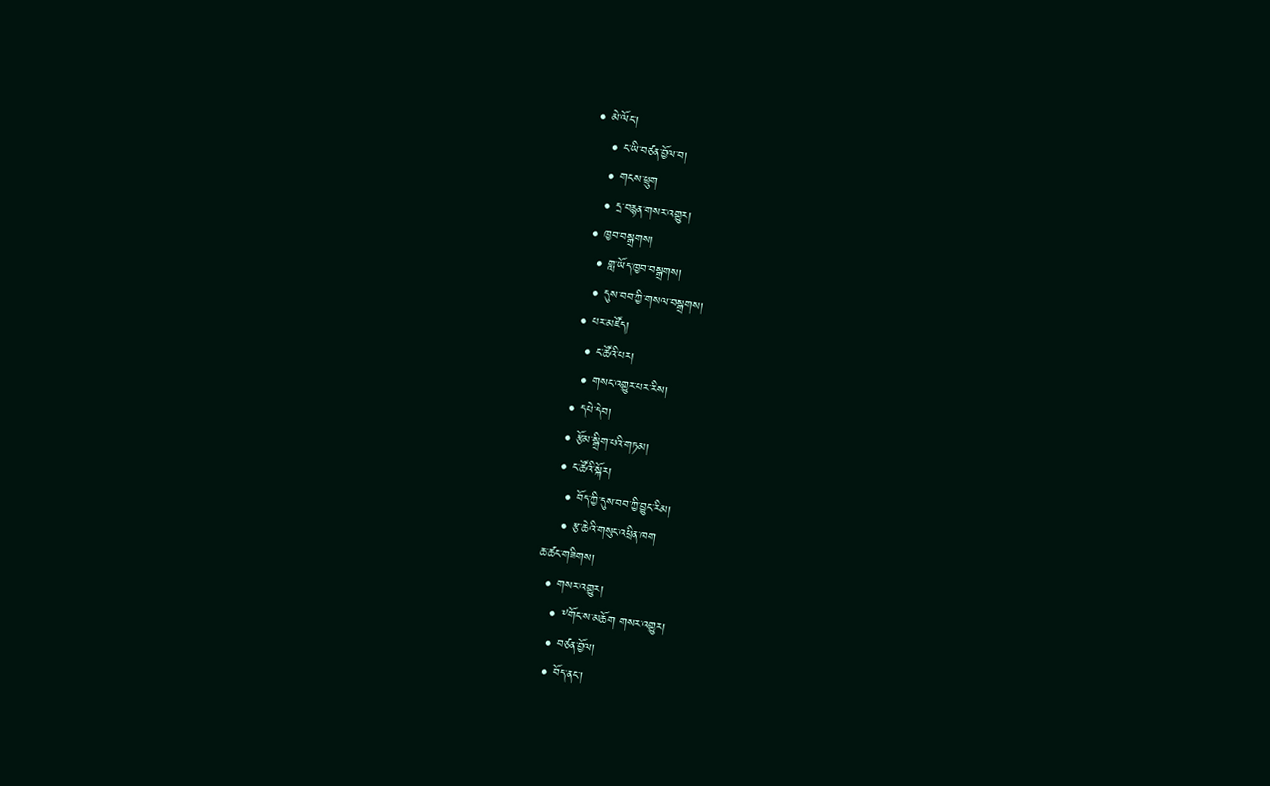• མེ་ལོང་།
    • ང་ཡི་བཙན་བྱོལ་བ།
    • གངས་ཕྲུག
    • དྲ་བརྙན་གསར་འགྱུར།
  • ཁྱབ་བསྒྲགས།
    • གླ་ཡོད་ཁྱབ་བསྒྲགས།
    • དུས་བབ་ཀྱི་གསལ་བསྒྲགས།
  • པར་མཛོད།
    • ང་ཚོའི་པར།
    • གསང་འགྱུར་པར་རིས།
  • དཔེ་དེབ།
  • རྩོམ་སྒྲིག་པའི་གཏམ།
  • ང་ཚོའི་སྐོར།
    • བོད་ཀྱི་དུས་བབ་ཀྱི་བྱུང་རིམ།
    • རྩ་ཆེའི་གསུང་འཕྲིན་ཁག
ཆ་ཚང་གཟིགས།
  • གསར་འགྱུར།
    • ༸གོང་ས་མཆོག གསར་འགྱུར།
    • བཙན་བྱོལ།
    • བོད་ནང་།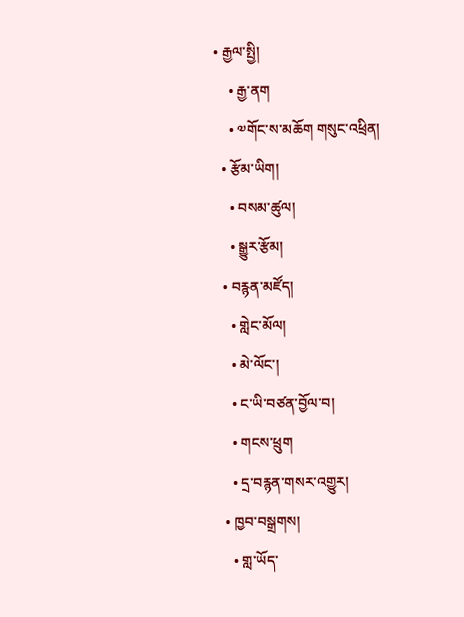• རྒྱལ་སྤྱི།
    • རྒྱ་ནག
    • ༧གོང་ས་མཆོག གསུང་འཕྲིན།
  • རྩོམ་ཡིག།
    • བསམ་ཚུལ།
    • སྒྱུར་རྩོམ།
  • བརྙན་མཛོད།
    • གླེང་མོལ།
    • མེ་ལོང་།
    • ང་ཡི་བཙན་བྱོལ་བ།
    • གངས་ཕྲུག
    • དྲ་བརྙན་གསར་འགྱུར།
  • ཁྱབ་བསྒྲགས།
    • གླ་ཡོད་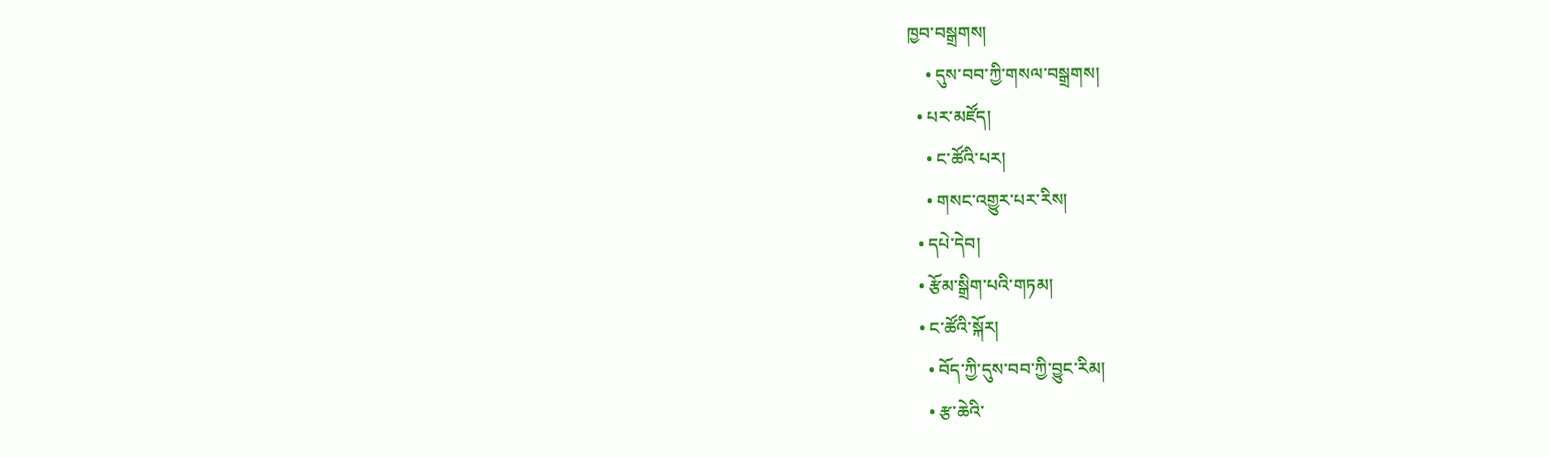ཁྱབ་བསྒྲགས།
    • དུས་བབ་ཀྱི་གསལ་བསྒྲགས།
  • པར་མཛོད།
    • ང་ཚོའི་པར།
    • གསང་འགྱུར་པར་རིས།
  • དཔེ་དེབ།
  • རྩོམ་སྒྲིག་པའི་གཏམ།
  • ང་ཚོའི་སྐོར།
    • བོད་ཀྱི་དུས་བབ་ཀྱི་བྱུང་རིམ།
    • རྩ་ཆེའི་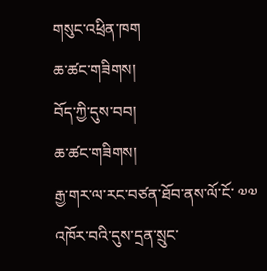གསུང་འཕྲིན་ཁག
ཆ་ཚང་གཟིགས།
བོད་ཀྱི་དུས་བབ།
ཆ་ཚང་གཟིགས།
རྒྱ་གར་ལ་རང་བཙན་ཐོབ་ནས་ལོ་ངོ་ ༧༧ འཁོར་བའི་དུས་དྲན་སྲུང་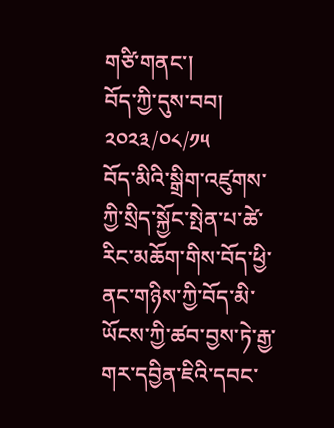གཙི་གནང་།
བོད་ཀྱི་དུས་བབ།
༢༠༢༣/༠༨/༡༥
བོད་མིའི་སྒྲིག་འཛུགས་ཀྱི་སྲིད་སྐྱོང་སྤེན་པ་ཚེ་རིང་མཆོག་གིས་བོད་ཕྱི་ནང་གཉིས་ཀྱི་བོད་མི་ཡོངས་ཀྱི་ཚབ་བྱས་ཏེ་རྒྱ་གར་དབྱིན་ཇིའི་དབང་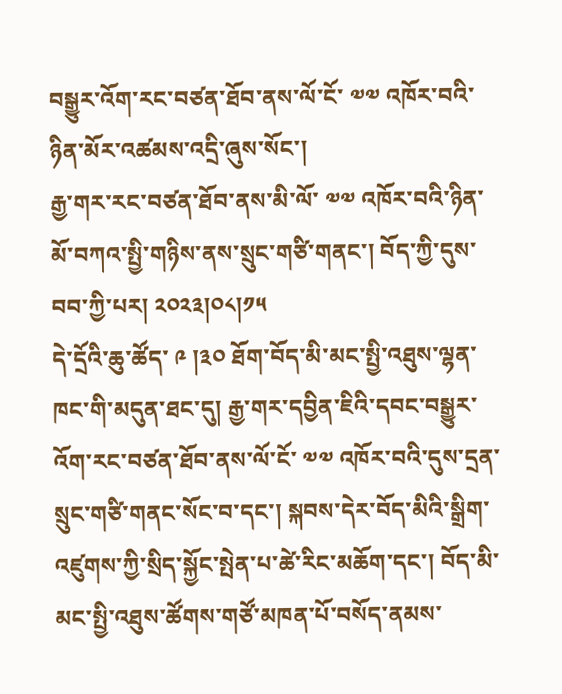བསྒྱུར་འོག་རང་བཙན་ཐོབ་ནས་ལོ་ངོ་ ༧༧ འཁོར་བའི་ཉིན་མོར་འཚམས་འདྲི་ཞུས་སོང་།
རྒྱ་གར་རང་བཙན་ཐོབ་ནས་མི་ལོ་ ༧༧ འཁོར་བའི་ཉིན་མོ་བཀའ་སྤྱི་གཉིས་ནས་སྲུང་གཙི་གནང་། བོད་ཀྱི་དུས་བབ་ཀྱི་པར། ༢༠༢༣།༠༨།༡༥
དེ་དྲོའི་ཆུ་ཚོད་ ༩ །༣༠ ཐོག་བོད་མི་མང་སྤྱི་འཐུས་ལྷན་ཁང་གི་མདུན་ཐང་དུ། རྒྱ་གར་དབྱིན་ཇིའི་དབང་བསྒྱུར་འོག་རང་བཙན་ཐོབ་ནས་ལོ་ངོ་ ༧༧ འཁོར་བའི་དུས་དྲན་སྲུང་གཙི་གནང་སོང་བ་དང་། སྐབས་དེར་བོད་མིའི་སྒྲིག་འཛུགས་ཀྱི་སྲིད་སྐྱོང་སྤེན་པ་ཚེ་རིང་མཆོག་དང་། བོད་མི་མང་སྤྱི་འཐུས་ཚོགས་གཙོ་མཁན་པོ་བསོད་ནམས་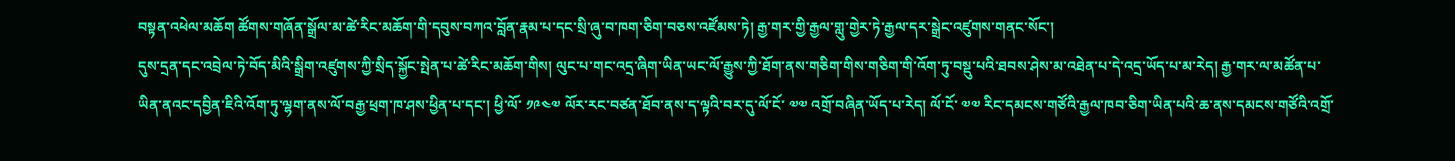བསྟན་འཕེལ་མཆོག ཚོགས་གཞོན་སྒྲོལ་མ་ཚེ་རིང་མཆོག་གི་དབུས་བཀའ་བློན་རྣམ་པ་དང་སྲི་ཞུ་བ་ཁག་ཅིག་བཅས་འཛོམས་ཏེ། རྒྱ་གར་གྱི་རྒྱལ་གླུ་གྱེར་ཏེ་རྒྱལ་དར་སྒྲེང་འཛུགས་གནང་སོང་།
དུས་དྲན་དང་འབྲེལ་ཏེ་བོད་མིའི་སྒྲིག་འཛུགས་ཀྱི་སྲིད་སྐྱོང་སྤེན་པ་ཚེ་རིང་མཆོག་གིས། ལུང་པ་གང་འདྲ་ཞིག་ཡིན་ཡང་ལོ་རྒྱུས་ཀྱི་ཐོག་ནས་གཅིག་གིས་གཅིག་གི་འོག་ཏུ་བསྡུ་པའི་ཐབས་ཤེས་མ་འཐེན་པ་དེ་འདྲ་ཡོད་པ་མ་རེད། རྒྱ་གར་ལ་མཚོན་པ་ཡིན་ནའང་དབྱིན་ཇིའི་འོག་ཏུ་ལྷག་ནས་ལོ་བརྒྱ་ཕྲག་ཁ་ཤས་ཕྱིན་པ་དང་། ཕྱི་ལོ་ ༡༩༤༧ ལོར་རང་བཙན་ཐོབ་ནས་ད་ལྟའི་བར་དུ་ལོ་ངོ་ ༧༧ འགྲོ་བཞིན་ཡོད་པ་རེད། ལོ་ངོ་ ༧༧ རིང་དམངས་གཙོའི་རྒྱལ་ཁབ་ཅིག་ཡིན་པའི་ཆ་ནས་དམངས་གཙོའི་འགྲོ་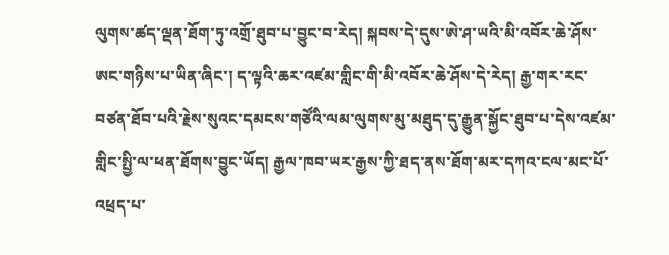ལུགས་ཚད་ལྡན་ཐོག་ཏུ་འགྲོ་ཐུབ་པ་བྱུང་བ་རེད། སྐབས་དེ་དུས་ཨེ་ཤ་ཡའི་མི་འབོར་ཆེ་ཤོས་ཨང་གཉིས་པ་ཡིན་ཞིང་། ད་ལྟའི་ཆར་འཛམ་གླིང་གི་མི་འབོར་ཆེ་ཤོས་དེ་རེད། རྒྱ་གར་རང་བཙན་ཐོབ་པའི་རྗེས་སུའང་དམངས་གཙོའི་ལམ་ལུགས་མུ་མཐུད་དུ་རྒྱུན་སྐྱོང་ཐུབ་པ་དེས་འཛམ་གླིང་སྤྱི་ལ་ཕན་ཐོགས་བྱུང་ཡོད། རྒྱལ་ཁབ་ཡར་རྒྱས་ཀྱི་ཐད་ནས་ཐོག་མར་དཀའ་ངལ་མང་པོ་འཕྲད་པ་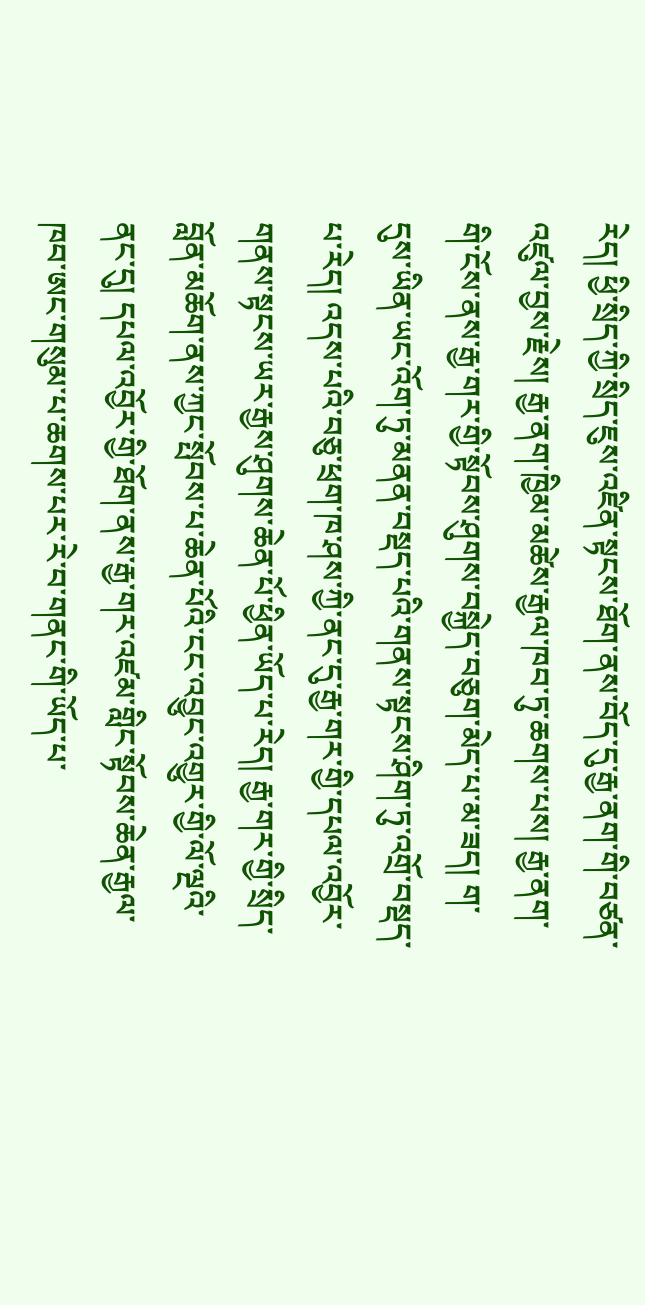རེད། ཕྱི་སྲིད་ཀྱི་སྲིད་ཇུས་འཛིན་སྟངས་ཐོག་ནས་བོད་དུ་རྒྱ་ནག་གི་བཙན་འཛུལ་བྱས་རྗེས། རྒྱ་ནག་ཁྱིམ་མཚེས་རྒྱལ་ཁབ་ཏུ་ཆགས་པས། རྒྱ་ནག་གི་ངོས་ནས་རྒྱ་གར་གྱི་སྟོབས་ཤུགས་བསྐྱེད་བཅུག་མེད་པ་མ་ཟད། ག་དུས་ཡིན་ཡང་འོག་ཏུ་མནན་བསྡད་པའི་གནས་སྟངས་ཤིག་ཏུ་འགྲོ་བསྡད་པ་རེད། འདས་པའི་བཅུ་ཕྲག་ཁ་ཤས་ཀྱི་ནང་དུ་རྒྱ་གར་གྱི་དཔལ་འབྱོར་གནས་སྟངས་ཡར་རྒྱས་ཤུགས་ཆེན་པོ་ཕྱིན་ཡོད་པ་རེད། རྒྱ་གར་གྱི་སྲིད་བློན་མཆོག་ནས་ཀྱང་སྤོབས་པ་ཆེན་པོའི་ངང་འབྱུང་འགྱུར་གྱི་ལོ་ལྔའི་ནང་དུ། དཔལ་འབྱོར་གྱི་ཐོག་ནས་རྒྱ་གར་འཛམ་གླིང་སྟོབས་ཆེན་རྒྱལ་ཁབ་ཨང་གསུམ་པ་ཆགས་པར་རེ་བ་གནང་གི་ཡོད་པ་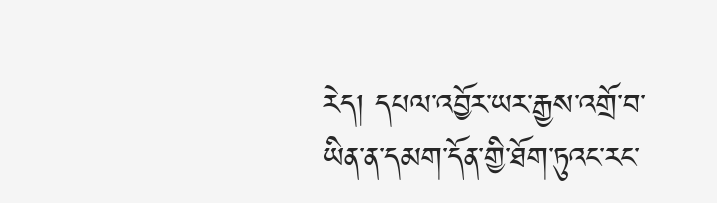རེད། དཔལ་འབྱོར་ཡར་རྒྱས་འགྲོ་བ་ཡིན་ན་དམག་དོན་གྱི་ཐོག་ཏུའང་རང་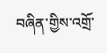བཞིན་གྱིས་འགྲོ་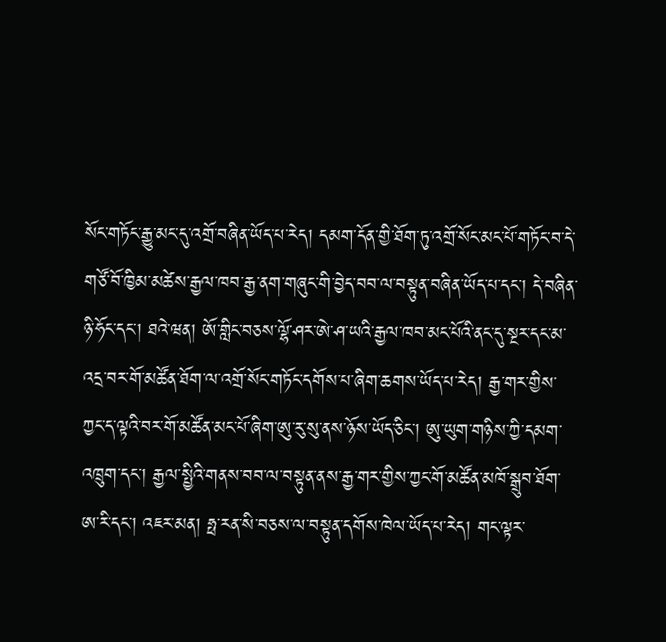སོང་གཏོང་རྒྱུ་མང་དུ་འགྲོ་བཞིན་ཡོད་པ་རེད། དམག་དོན་གྱི་ཐོག་ཏུ་འགྲོ་སོང་མང་པོ་གཏོང་བ་དེ་གཙོ་བོ་ཁྱིམ་མཚེས་རྒྱལ་ཁབ་རྒྱ་ནག་གཞུང་གི་བྱེད་བབ་ལ་བསྟུན་བཞིན་ཡོད་པ་དང་། དེ་བཞིན་ཉི་ཧོང་དང་། ཐའེ་ཝན། ཨོ་གླིང་བཅས་ལྷོ་ཤར་ཨེ་ཤ་ཡའི་རྒྱལ་ཁབ་མང་པོའི་ནང་དུ་སྔར་དང་མ་འདྲ་བར་གོ་མཚོན་ཐོག་ལ་འགྲོ་སོང་གཏོང་དགོས་པ་ཞིག་ཆགས་ཡོད་པ་རེད། རྒྱ་གར་གྱིས་ཀྱང་ད་ལྟའི་བར་གོ་མཚོན་མང་པོ་ཞིག་ཨུ་རུ་སུ་ནས་ཉོས་ཡོད་ཅིང་། ཨུ་ཡུག་གཉིས་ཀྱི་དམག་འཁྲུག་དང་། རྒྱལ་སྤྱིའི་གནས་བབ་ལ་བསྟུན་ནས་རྒྱ་གར་གྱིས་ཀྱང་གོ་མཚོན་མཁོ་སྒྲུབ་ཐོག་ཨ་རི་དང་། འཇར་མན། ཧྥ་རན་སི་བཅས་ལ་བསྟུན་དགོས་ཁེལ་ཡོད་པ་རེད། གང་ལྟར་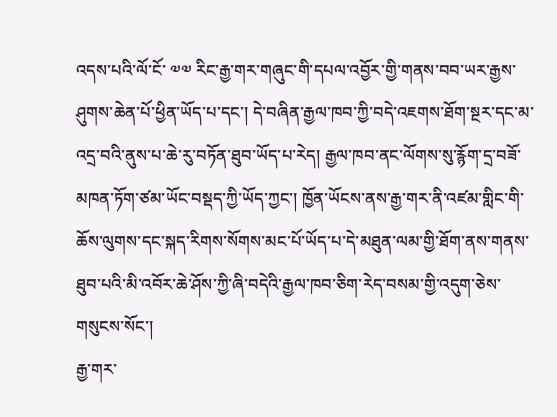འདས་པའི་ལོ་ངོ་ ༧༧ རིང་རྒྱ་གར་གཞུང་གི་དཔལ་འབྱོར་གྱི་གནས་བབ་ཡར་རྒྱས་ཤུགས་ཆེན་པོ་ཕྱིན་ཡོད་པ་དང་། དེ་བཞིན་རྒྱལ་ཁབ་ཀྱི་བདེ་འཇགས་ཐོག་སྔར་དང་མ་འདྲ་བའི་ནུས་པ་ཆེ་རུ་བཏོན་ཐུབ་ཡོད་པ་རེད། རྒྱལ་ཁབ་ནང་ལོགས་སུ་རྙོག་དྲ་བཟོ་མཁན་ཏོག་ཙམ་ཡོང་བསྡད་ཀྱི་ཡོད་ཀྱང་། ཁྱོན་ཡོངས་ནས་རྒྱ་གར་ནི་འཛམ་གླིང་གི་ཆོས་ལུགས་དང་སྐད་རིགས་སོགས་མང་པོ་ཡོད་པ་དེ་མཐུན་ལམ་གྱི་ཐོག་ནས་གནས་ཐུབ་པའི་མི་འབོར་ཆེ་ཤོས་ཀྱི་ཞི་བདེའི་རྒྱལ་ཁབ་ཅིག་རེད་བསམ་གྱི་འདུག་ཅེས་གསུངས་སོང་།
རྒྱ་གར་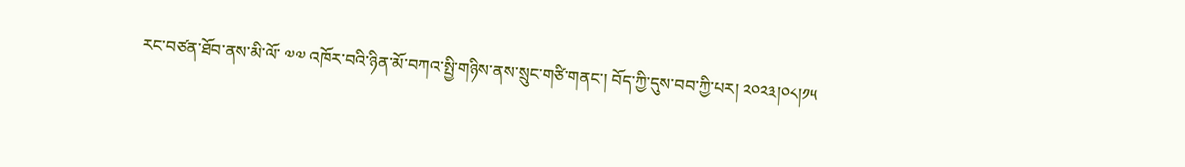རང་བཙན་ཐོབ་ནས་མི་ལོ་ ༧༧ འཁོར་བའི་ཉིན་མོ་བཀའ་སྤྱི་གཉིས་ནས་སྲུང་གཙི་གནང་། བོད་ཀྱི་དུས་བབ་ཀྱི་པར། ༢༠༢༣།༠༨།༡༥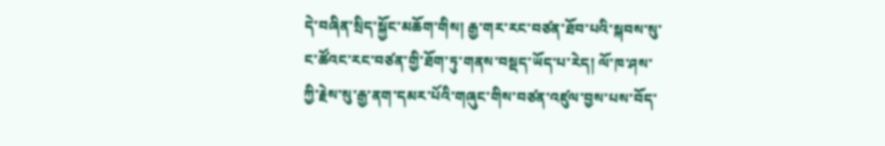དེ་བཞིན་སྲིད་སྐྱོང་མཆོག་གིས། རྒྱ་གར་རང་བཙན་ཐོབ་པའི་སྐབས་སུ་ང་ཚོའང་རང་བཙན་གྱི་ཐོག་ཏུ་གནས་བསྡད་ཡོད་པ་རེད། ལོ་ཁ་ཤས་ཀྱི་རྗེས་སུ་རྒྱ་ནག་དམར་པོའི་གཞུང་གིས་བཙན་འཛུལ་བྱས་པས་བོད་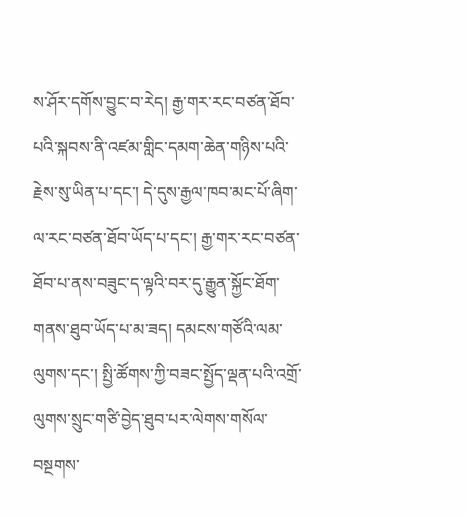ས་ཤོར་དགོས་བྱུང་བ་རེད། རྒྱ་གར་རང་བཙན་ཐོབ་པའི་སྐབས་ནི་འཛམ་གླིང་དམག་ཆེན་གཉིས་པའི་རྗེས་སུ་ཡིན་པ་དང་། དེ་དུས་རྒྱལ་ཁབ་མང་པོ་ཞིག་ལ་རང་བཙན་ཐོབ་ཡོད་པ་དང་། རྒྱ་གར་རང་བཙན་ཐོབ་པ་ནས་བཟུང་ད་ལྟའི་བར་དུ་རྒྱུན་སྐྱོང་ཐོག་གནས་ཐུབ་ཡོད་པ་མ་ཟད། དམངས་གཙོའི་ལམ་ལུགས་དང་། སྤྱི་ཚོགས་ཀྱི་བཟང་སྤྱོད་ལྡན་པའི་འགྲོ་ལུགས་སྲུང་གཙི་བྱེད་ཐུབ་པར་ལེགས་གསོལ་བསྔགས་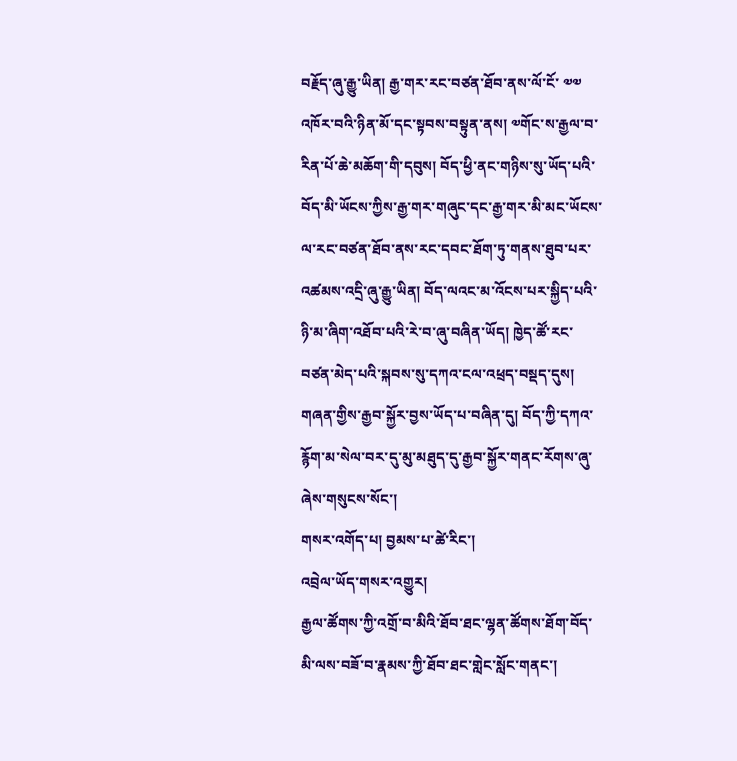བརྗོད་ཞུ་རྒྱུ་ཡིན། རྒྱ་གར་རང་བཙན་ཐོབ་ནས་ལོ་ངོ་ ༧༧ འཁོར་བའི་ཉིན་མོ་དང་སྟབས་བསྟུན་ནས། ༧གོང་ས་རྒྱལ་བ་རིན་པོ་ཆེ་མཆོག་གི་དབུས། བོད་ཕྱི་ནང་གཉིས་སུ་ཡོད་པའི་བོད་མི་ཡོངས་ཀྱིས་རྒྱ་གར་གཞུང་དང་རྒྱ་གར་མི་མང་ཡོངས་ལ་རང་བཙན་ཐོབ་ནས་རང་དབང་ཐོག་ཏུ་གནས་ཐུབ་པར་འཚམས་འདྲི་ཞུ་རྒྱུ་ཡིན། བོད་ལའང་མ་འོངས་པར་སྐྱིད་པའི་ཉི་མ་ཞིག་འཐོབ་པའི་རེ་བ་ཞུ་བཞིན་ཡོད། ཁྱེད་ཚོ་རང་བཙན་མེད་པའི་སྐབས་སུ་དཀའ་ངལ་འཕྲད་བསྡད་དུས། གཞན་གྱིས་རྒྱབ་སྐྱོར་བྱས་ཡོད་པ་བཞིན་དུ། བོད་ཀྱི་དཀའ་རྙོག་མ་སེལ་བར་དུ་མུ་མཐུད་དུ་རྒྱབ་སྐྱོར་གནང་རོགས་ཞུ་ཞེས་གསུངས་སོང་།
གསར་འགོད་པ། བྱམས་པ་ཚེ་རིང་།
འབྲེལ་ཡོད་གསར་འགྱུར།
རྒྱལ་ཚོགས་ཀྱི་འགྲོ་བ་མིའི་ཐོབ་ཐང་ལྷན་ཚོགས་ཐོག་བོད་མི་ལས་བཟོ་བ་རྣམས་ཀྱི་ཐོབ་ཐང་གླེང་སློང་གནང་།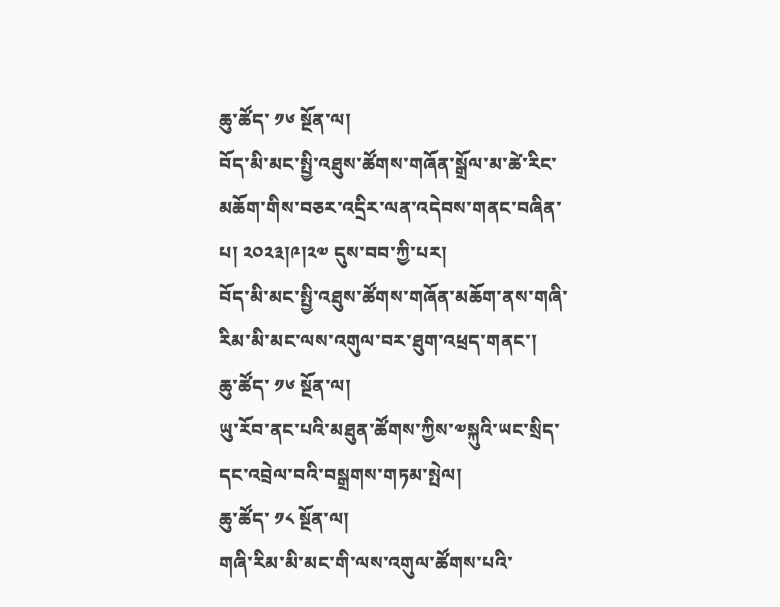ཆུ་ཚོད་ ༡༦ སྔོན་ལ།
བོད་མི་མང་སྤྱི་འཐུས་ཚོགས་གཞོན་སྒྲོལ་མ་ཚེ་རིང་མཆོག་གིས་བཅར་འདྲིར་ལན་འདེབས་གནང་བཞིན་པ། ༢༠༢༣།༩།༢༧ དུས་བབ་ཀྱི་པར།
བོད་མི་མང་སྤྱི་འཐུས་ཚོགས་གཞོན་མཆོག་ནས་གཞི་རིམ་མི་མང་ལས་འགུལ་བར་ཐུག་འཕྲད་གནང་།
ཆུ་ཚོད་ ༡༦ སྔོན་ལ།
ཡུ་རོབ་ནང་པའི་མཐུན་ཚོགས་ཀྱིས་༧སྐུའི་ཡང་སྲིད་དང་འབྲེལ་བའི་བསྒྲགས་གཏམ་སྤེལ།
ཆུ་ཚོད་ ༡༨ སྔོན་ལ།
གཞི་རིམ་མི་མང་གི་ལས་འགུལ་ཚོགས་པའི་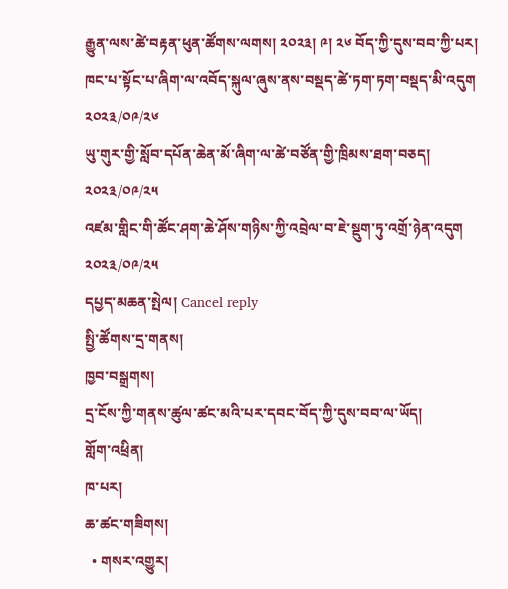རྒྱུན་ལས་ཚེ་བརྟན་ཕུན་ཚོགས་ལགས། ༢༠༢༣། ༩། ༢༦ བོད་ཀྱི་དུས་བབ་ཀྱི་པར།
ཁང་པ་སྟོང་པ་ཞིག་ལ་འབོད་སྐུལ་ཞུས་ནས་བསྡད་ཚེ་ཏག་ཏག་བསྡད་མི་འདུག
༢༠༢༣/༠༩/༢༦
ཡུ་གུར་གྱི་སློབ་དཔོན་ཆེན་མོ་ཞིག་ལ་ཚེ་བཙོན་གྱི་ཁྲིམས་ཐག་བཅད།
༢༠༢༣/༠༩/༢༥
འཛམ་གླིང་གི་ཚོང་ཤག་ཆེ་ཤོས་གཉིས་ཀྱི་འབྲེལ་བ་ཇེ་སྡུག་ཏུ་འགྲོ་ཉེན་འདུག
༢༠༢༣/༠༩/༢༥
དཔྱད་མཆན་སྤེལ། Cancel reply
སྤྱི་ཚོགས་དྲ་གནས།
ཁྱབ་བསྒྲགས།
དྲ་ངོས་ཀྱི་གནས་ཚུལ་ཚང་མའི་པར་དབང་བོད་ཀྱི་དུས་བབ་ལ་ཡོད།
གློག་འཕྲིན།
ཁ་པར།
ཆ་ཚང་གཟིགས།
  • གསར་འགྱུར།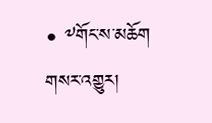• ༸གོང་ས་མཆོག གསར་འགྱུར།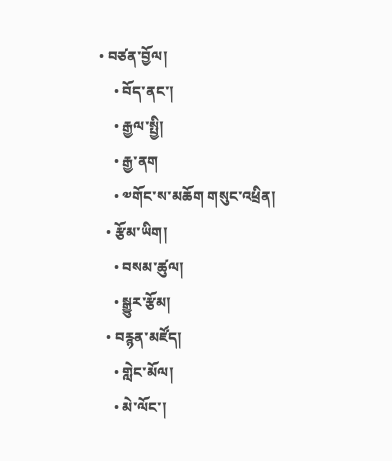• བཙན་བྱོལ།
    • བོད་ནང་།
    • རྒྱལ་སྤྱི།
    • རྒྱ་ནག
    • ༧གོང་ས་མཆོག གསུང་འཕྲིན།
  • རྩོམ་ཡིག།
    • བསམ་ཚུལ།
    • སྒྱུར་རྩོམ།
  • བརྙན་མཛོད།
    • གླེང་མོལ།
    • མེ་ལོང་།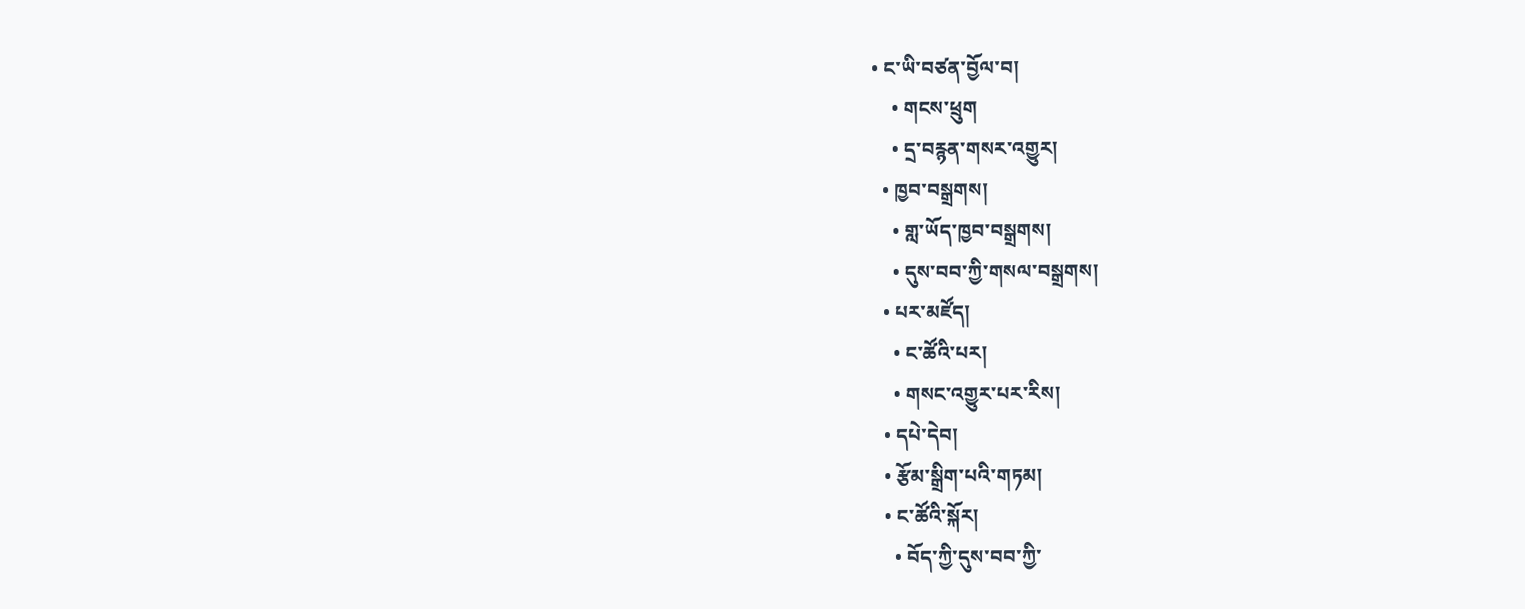• ང་ཡི་བཙན་བྱོལ་བ།
    • གངས་ཕྲུག
    • དྲ་བརྙན་གསར་འགྱུར།
  • ཁྱབ་བསྒྲགས།
    • གླ་ཡོད་ཁྱབ་བསྒྲགས།
    • དུས་བབ་ཀྱི་གསལ་བསྒྲགས།
  • པར་མཛོད།
    • ང་ཚོའི་པར།
    • གསང་འགྱུར་པར་རིས།
  • དཔེ་དེབ།
  • རྩོམ་སྒྲིག་པའི་གཏམ།
  • ང་ཚོའི་སྐོར།
    • བོད་ཀྱི་དུས་བབ་ཀྱི་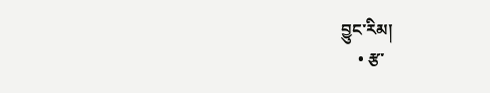བྱུང་རིམ།
    • རྩ་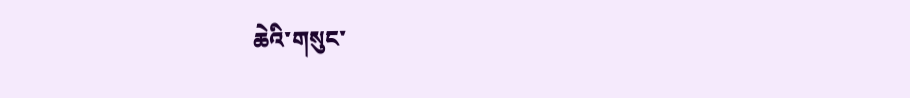ཆེའི་གསུང་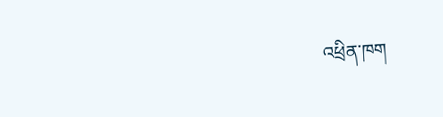འཕྲིན་ཁག